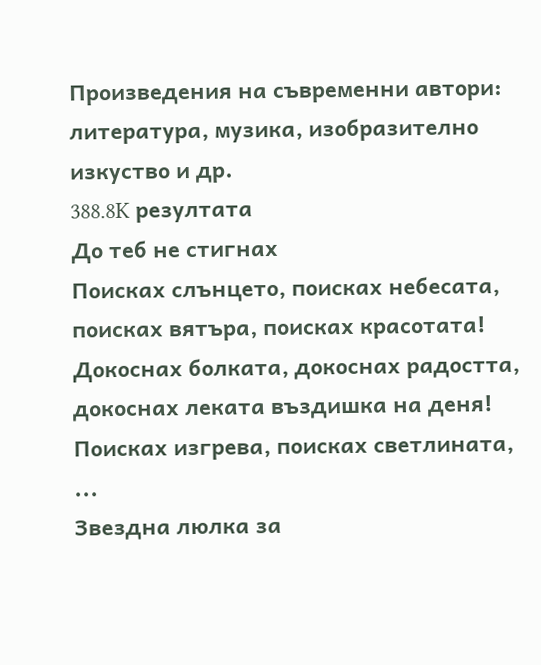Произведения на съвременни автори: литература, музика, изобразително изкуство и др.
388.8K резултата
До теб не стигнах
Поисках слънцето, поисках небесата,
поисках вятъра, поисках красотата!
Докоснах болката, докоснах радостта,
докоснах леката въздишка на деня!
Поисках изгрева, поисках светлината, ...
Звездна люлка за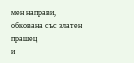мен направи,
обкована със златен прашец
и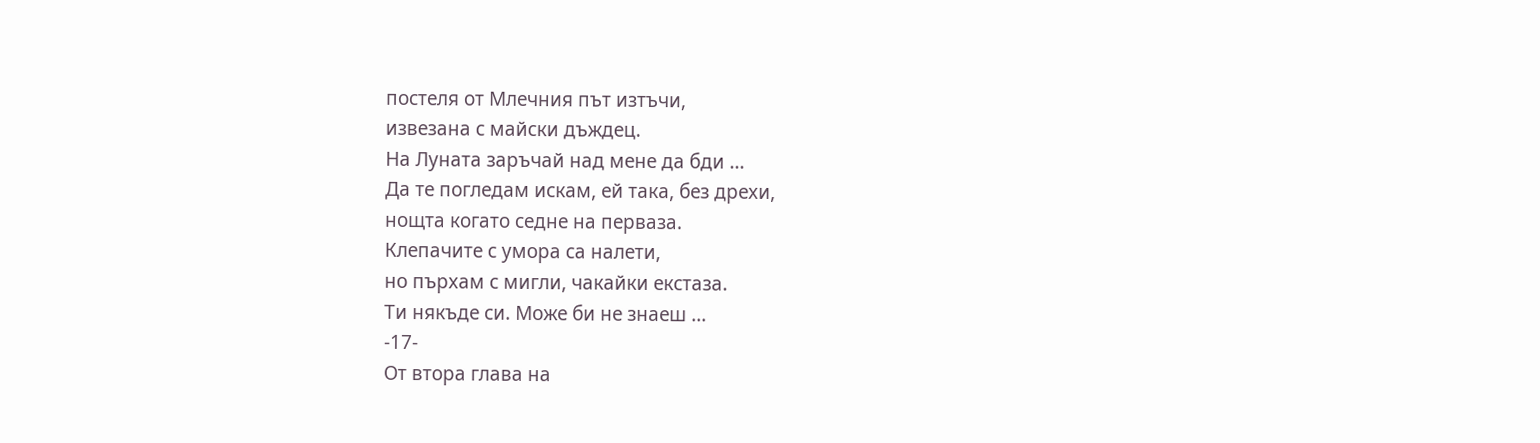постеля от Млечния път изтъчи,
извезана с майски дъждец.
На Луната заръчай над мене да бди ...
Да те погледам искам, ей така, без дрехи,
нощта когато седне на перваза.
Клепачите с умора са налети,
но пърхам с мигли, чакайки екстаза.
Ти някъде си. Може би не знаеш ...
-17-
От втора глава на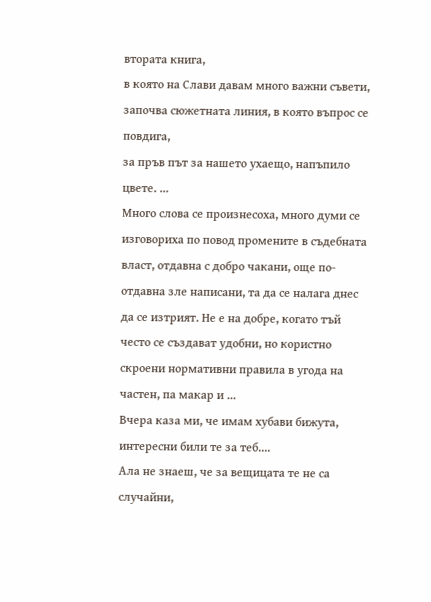втората книга,
в която на Слави давам много важни съвети,
започва сюжетната линия, в която въпрос се повдига,
за пръв път за нашето ухаещо, напъпило цвете. ...
Много слова се произнесоха, много думи се изговориха по повод промените в съдебната власт, отдавна с добро чакани, още по-отдавна зле написани, та да се налага днес да се изтрият. Не е на добре, когато тъй често се създават удобни, но користно скроени нормативни правила в угода на частен, па макар и ...
Вчера каза ми, че имам хубави бижута, интересни били те за теб....
Ала не знаеш, че за вещицата те не са случайни,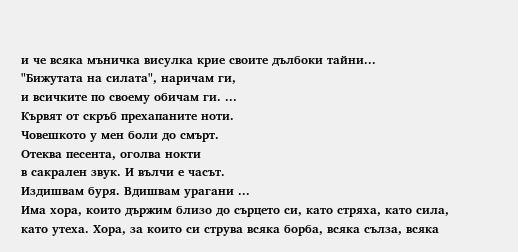и че всяка мъничка висулка крие своите дълбоки тайни...
"Бижутата на силата", наричам ги,
и всичките по своему обичам ги. ...
Кървят от скръб прехапаните ноти.
Човешкото у мен боли до смърт.
Отеква песента, оголва нокти
в сакрален звук. И вълчи е часът.
Издишвам буря. Вдишвам урагани ...
Има хора, които държим близо до сърцето си, като стряха, като сила, като утеха. Хора, за които си струва всяка борба, всяка сълза, всяка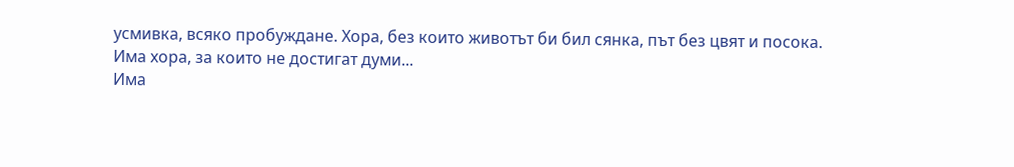усмивка, всяко пробуждане. Хора, без които животът би бил сянка, път без цвят и посока.
Има хора, за които не достигат думи...
Има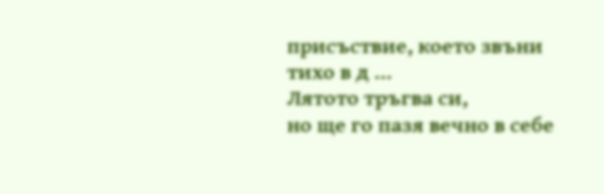присъствие, което звъни тихо в д ...
Лятото тръгва си,
но ще го пазя вечно в себе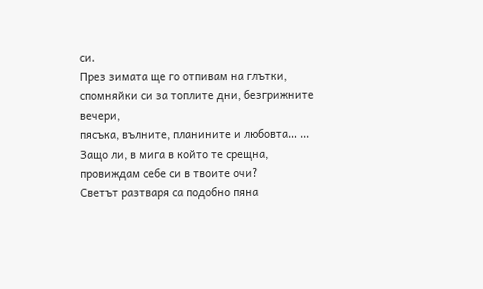си.
През зимата ще го отпивам на глътки,
спомняйки си за топлите дни, безгрижните вечери,
пясъка, вълните, планините и любовта… ...
Защо ли, в мига в който те срещна,
провиждам себе си в твоите очи?
Светът разтваря са подобно пяна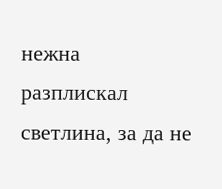нежна
разплискал светлина, за да не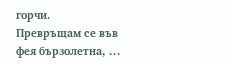горчи.
Превръщам се във фея бързолетна, ...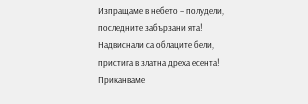Изпращаме в небето – полудели,
последните забързани ята!
Надвиснали са облаците бели,
пристига в златна дреха есента!
Приканваме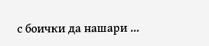с боички да нашари ...